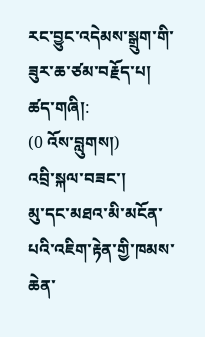རང་བྱུང་འདེམས་སྒྲུག་གི་ཟུར་ཆ་ཙམ་བརྗོད་པ།
ཚད་གཞི།:
(0 འོས་བླུགས།)
འབྲི་སྐལ་བཟང་།
མུ་དང་མཐའ་མི་མངོན་པའི་འཇིག་རྟེན་གྱི་ཁམས་ཆེན་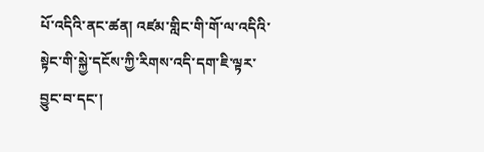པོ་འདིའི་ནང་ཚན། འཛམ་གླིང་གི་གོ་ལ་འདིའི་སྟེང་གི་སྐྱེ་དངོས་ཀྱི་རིགས་འདི་དག་ཇི་ལྟར་བྱུང་བ་དང་།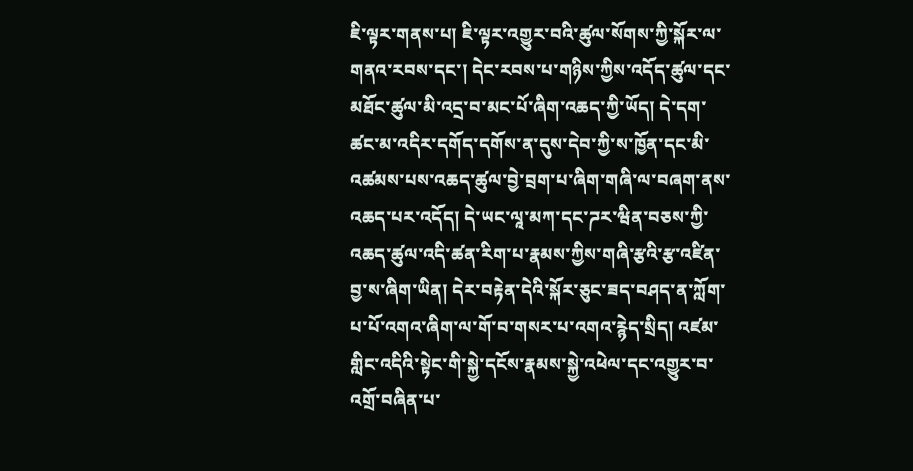ཇི་ལྟར་གནས་པ། ཇི་ལྟར་འགྱུར་བའི་ཚུལ་སོགས་ཀྱི་སྐོར་ལ་གནའ་རབས་དང་། དེང་རབས་པ་གཉིས་ཀྱིས་འདོད་ཚུལ་དང་མཐོང་ཚུལ་མི་འདྲ་བ་མང་པོ་ཞིག་འཆད་ཀྱི་ཡོད། དེ་དག་ཚང་མ་འདིར་དགོད་དགོས་ན་དུས་དེབ་ཀྱི་ས་ཁྱོན་དང་མི་འཚམས་པས་འཆད་ཚུལ་བྱེ་བྲག་པ་ཞིག་གཞི་ལ་བཞག་ནས་འཆད་པར་འདོད། དེ་ཡང་ལཱ་མཀ་དང་ཌར་ཝིན་བཅས་ཀྱི་འཆད་ཚུལ་འདི་ཚན་རིག་པ་རྣམས་ཀྱིས་གཞི་རྩའི་རྩ་འཛིན་བྱ་ས་ཞིག་ཡིན། དེར་བརྟེན་དེའི་སྐོར་ཅུང་ཟད་བཤད་ན་ཀློག་པ་པོ་འགའ་ཞིག་ལ་གོ་བ་གསར་པ་འགའ་རྙེད་སྲིད། འཛམ་གླིང་འདིའི་སྟེང་གི་སྐྱེ་དངོས་རྣམས་སྐྱེ་འཕེལ་དང་འགྱུར་བ་འགྲོ་བཞིན་པ་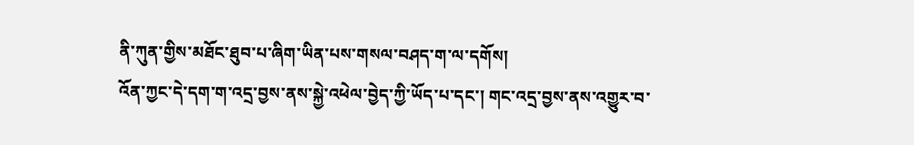ནི་ཀུན་གྱིས་མཐོང་ཐུབ་པ་ཞིག་ཡིན་པས་གསལ་བཤད་ག་ལ་དགོས།
འོན་ཀྱང་དེ་དག་ག་འདྲ་བྱས་ནས་སྐྱེ་འཕེལ་བྱེད་ཀྱི་ཡོད་པ་དང་། གང་འདྲ་བྱས་ནས་འགྱུར་བ་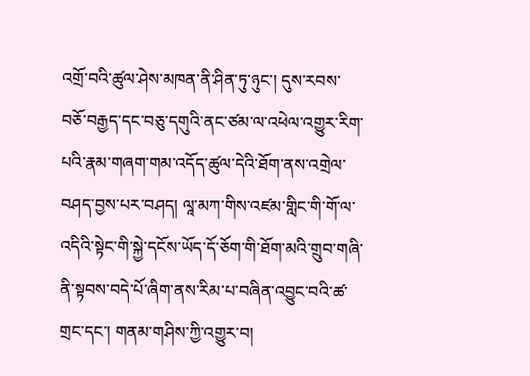འགྲོ་བའི་ཚུལ་ཤེས་མཁན་ནི་ཤིན་ཏུ་ཉུང་། དུས་རབས་བཅོ་བརྒྱད་དང་བཅུ་དགུའི་ནང་ཙམ་ལ་འཕེལ་འགྱུར་རིག་པའི་རྣམ་གཞག་གམ་འདོད་ཚུལ་དེའི་ཐོག་ནས་འགྲེལ་བཤད་བྱས་པར་བཤད། ལཱ་མཀ་གིས་འཛམ་གླིང་གི་གོ་ལ་འདིའི་སྟེང་གི་སྐྱེ་དངོས་ཡོད་དོ་ཅོག་གི་ཐོག་མའི་གྲུབ་གཞི་ནི་སྟབས་བདེ་པོ་ཞིག་ནས་རིམ་པ་བཞིན་འབྱུང་བའི་ཚ་གྲང་དང་། གནམ་གཤིས་ཀྱི་འགྱུར་བ།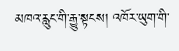མཁའ་རླུང་གི་རྒྱུ་སྟངས། འཁོར་ཡུག་གི་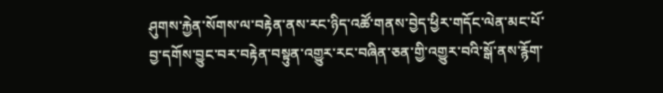ཤུགས་རྐྱེན་སོགས་ལ་བརྟེན་ནས་རང་ཉིད་འཚོ་གནས་བྱེད་ཕྱིར་གདོང་ལེན་མང་པོ་བྱ་དགོས་བྱུང་བར་བརྟེན་བསྟུན་འགྱུར་རང་བཞིན་ཅན་གྱི་འགྱུར་བའི་སྒོ་ནས་རྙོག་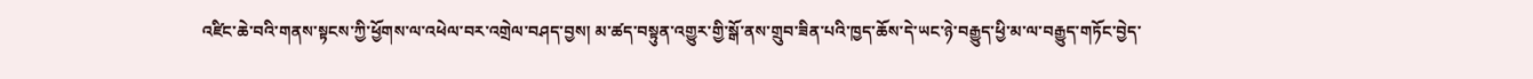འཛིང་ཆེ་བའི་གནས་སྟངས་ཀྱི་ཕྱོགས་ལ་འཕེལ་བར་འགྲེལ་བཤད་བྱས། མ་ཚད་བསྟུན་འགྱུར་གྱི་སྒོ་ནས་གྲུབ་ཟིན་པའི་ཁྱད་ཆོས་དེ་ཡང་ཉེ་བརྒྱུད་ཕྱི་མ་ལ་བརྒྱུད་གཏོང་བྱེད་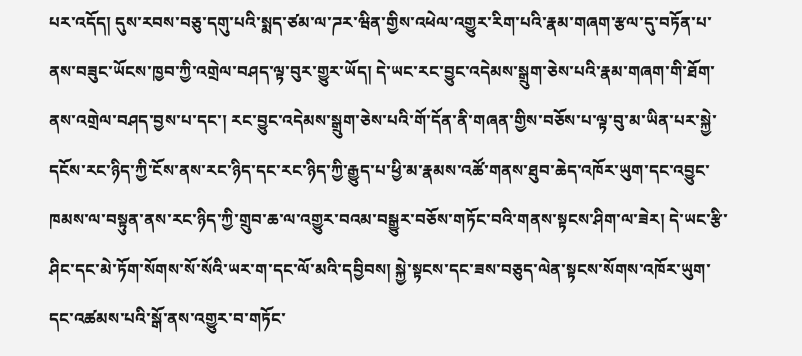པར་འདོད། དུས་རབས་བཅུ་དགུ་པའི་སྨད་ཙམ་ལ་ཌར་ཝིན་གྱིས་འཕེལ་འགྱུར་རིག་པའི་རྣམ་གཞག་རྩལ་དུ་བཏོན་པ་ནས་བཟུང་ཡོངས་ཁྱབ་ཀྱི་འགྲེལ་བཤད་ལྟ་བུར་གྱུར་ཡོད། དེ་ཡང་རང་བྱུང་འདེམས་སྒྲུག་ཅེས་པའི་རྣམ་གཞག་གི་ཐོག་ནས་འགྲེལ་བཤད་བྱས་པ་དང་། རང་བྱུང་འདེམས་སྒྲུག་ཅེས་པའི་གོ་དོན་ནི་གཞན་གྱིས་བཅོས་པ་ལྟ་བུ་མ་ཡིན་པར་སྐྱེ་དངོས་རང་ཉིད་ཀྱི་ངོས་ནས་རང་ཉིད་དང་རང་ཉིད་ཀྱི་རྒྱུད་པ་ཕྱི་མ་རྣམས་འཚོ་གནས་ཐུབ་ཆེད་འཁོར་ཡུག་དང་འབྱུང་ཁམས་ལ་བསྟུན་ནས་རང་ཉིད་ཀྱི་གྲུབ་ཆ་ལ་འགྱུར་བའམ་བསྒྱུར་བཅོས་གཏོང་བའི་གནས་སྟངས་ཤིག་ལ་ཟེར། དེ་ཡང་རྩི་ཤིང་དང་མེ་ཏོག་སོགས་སོ་སོའི་ཡར་ག་དང་ལོ་མའི་དབྱིབས། སྐྱེ་སྟངས་དང་ཟས་བཅུད་ལེན་སྟངས་སོགས་འཁོར་ཡུག་དང་འཚམས་པའི་སྒོ་ནས་འགྱུར་བ་གཏོང་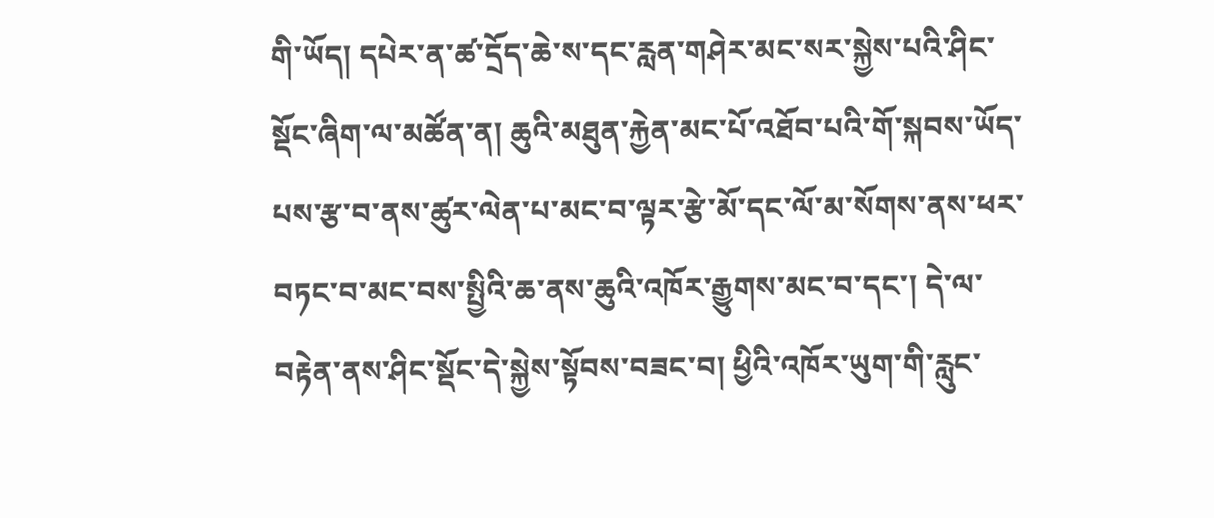གི་ཡོད། དཔེར་ན་ཚ་དྲོད་ཆེ་ས་དང་རླན་གཤེར་མང་སར་སྐྱེས་པའི་ཤིང་སྡོང་ཞིག་ལ་མཚོན་ན། ཆུའི་མཐུན་རྐྱེན་མང་པོ་འཐོབ་པའི་གོ་སྐབས་ཡོད་པས་རྩ་བ་ནས་ཚུར་ལེན་པ་མང་བ་ལྟར་རྩེ་མོ་དང་ལོ་མ་སོགས་ནས་ཕར་བཏང་བ་མང་བས་སྤྱིའི་ཆ་ནས་ཆུའི་འཁོར་རྒྱུགས་མང་བ་དང་། དེ་ལ་བརྟེན་ནས་ཤིང་སྡོང་དེ་སྐྱེས་སྟོབས་བཟང་བ། ཕྱིའི་འཁོར་ཡུག་གི་རླུང་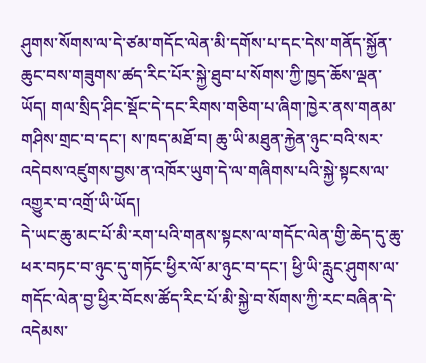ཤུགས་སོགས་ལ་དེ་ཙམ་གདོང་ལེན་མི་དགོས་པ་དང་དེས་གནོད་སྐྱོན་ཆུང་བས་གཟུགས་ཚད་རིང་པོར་སྐྱེ་ཐུབ་པ་སོགས་ཀྱི་ཁྱད་ཆོས་ལྡན་ཡོད། གལ་སྲིད་ཤིང་སྡོང་དེ་དང་རིགས་གཅིག་པ་ཞིག་ཁྱེར་ནས་གནམ་གཤིས་གྲང་བ་དང་། ས་ཁད་མཐོ་བ། ཆུ་ཡི་མཐུན་རྐྱེན་ཉུང་བའི་སར་འདེབས་འཛུགས་བྱས་ན་འཁོར་ཡུག་དེ་ལ་གཞིགས་པའི་སྐྱེ་སྟངས་ལ་འགྱུར་བ་འགྲོ་ཡི་ཡོད།
དེ་ཡང་ཆུ་མང་པོ་མི་རག་པའི་གནས་སྟངས་ལ་གདོང་ལེན་གྱི་ཆེད་དུ་ཆུ་ཕར་བཏང་བ་ཉུང་དུ་གཏོང་ཕྱིར་ལོ་མ་ཉུང་བ་དང་། ཕྱི་ཡི་རླུང་ཤུགས་ལ་གདོང་ལེན་བྱ་ཕྱིར་བོངས་ཚོད་རིང་པོ་མི་སྐྱེ་བ་སོགས་ཀྱི་རང་བཞིན་དེ་འདེམས་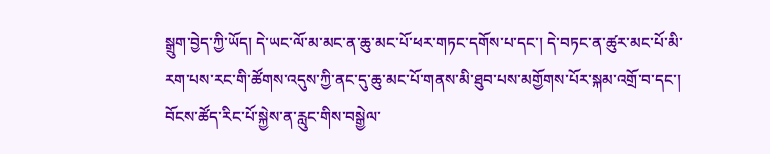སྒྲུག་བྱེད་ཀྱི་ཡོད། དེ་ཡང་ལོ་མ་མང་ན་ཆུ་མང་པོ་ཕར་གཏང་དགོས་པ་དང་། དེ་བཏང་ན་ཚུར་མང་པོ་མི་རག་པས་རང་གི་ཚོགས་འདུས་ཀྱི་ནང་དུ་ཆུ་མང་པོ་གནས་མི་ཐུབ་པས་མགྱོགས་པོར་སྐམ་འགྲོ་བ་དང་། བོངས་ཚོད་རིང་པོ་སྐྱེས་ན་རླུང་གིས་བསྒྱེལ་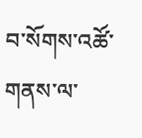བ་སོགས་འཚོ་གནས་ལ་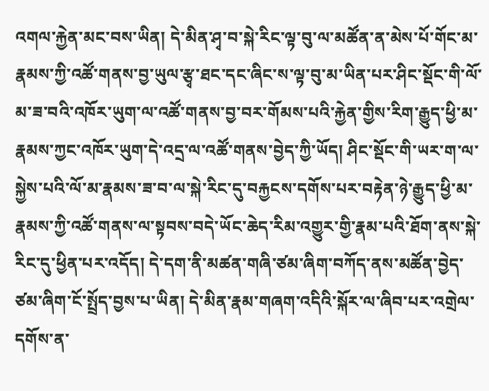འགལ་རྐྱེན་མང་བས་ཡིན། དེ་མིན་ཤྭ་བ་སྐེ་རིང་ལྟ་བུ་ལ་མཚོན་ན་མེས་པོ་གོང་མ་རྣམས་ཀྱི་འཚོ་གནས་བྱ་ཡུལ་རྩྭ་ཐང་དང་ཞིང་ས་ལྟ་བུ་མ་ཡིན་པར་ཤིང་སྡོང་གི་ལོ་མ་ཟ་བའི་འཁོར་ཡུག་ལ་འཚོ་གནས་བྱ་བར་གོམས་པའི་རྐྱེན་གྱིས་རིག་རྒྱུད་ཕྱི་མ་རྣམས་ཀྱང་འཁོར་ཡུག་དེ་འདྲ་ལ་འཚོ་གནས་བྱེད་ཀྱི་ཡོད། ཤིང་སྡོང་གི་ཡར་ག་ལ་སྐྱེས་པའི་ལོ་མ་རྣམས་ཟ་བ་ལ་སྐེ་རིང་དུ་བརྐྱངས་དགོས་པར་བརྟེན་ཉེ་རྒྱུད་ཕྱི་མ་རྣམས་ཀྱི་འཚོ་གནས་ལ་སྟབས་བདེ་ཡོང་ཆེད་རིམ་འགྱུར་གྱི་རྣམ་པའི་ཐོག་ནས་སྐེ་རིང་དུ་ཕྱིན་པར་འདོད། དེ་དག་ནི་མཚན་གཞི་ཙམ་ཞིག་བཀོད་ནས་མཚོན་བྱེད་ཙམ་ཞིག་ངོ་སྤྲོད་བྱས་པ་ཡིན། དེ་མིན་རྣམ་གཞག་འདིའི་སྐོར་ལ་ཞིབ་པར་འགྲེལ་དགོས་ན་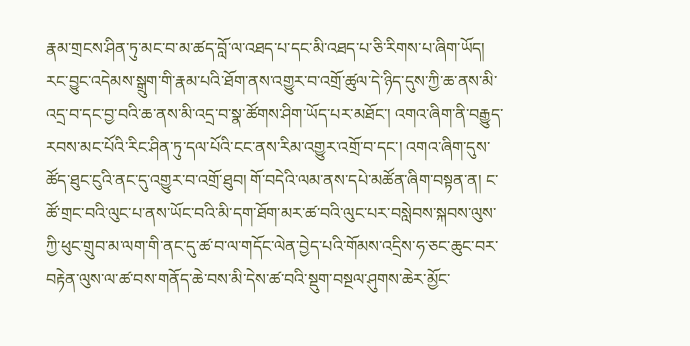རྣམ་གྲངས་ཤིན་ཏུ་མང་བ་མ་ཚད་བློ་ལ་འཐད་པ་དང་མི་འཐད་པ་ཅི་རིགས་པ་ཞིག་ཡོད།
རང་བྱུང་འདེམས་སྒྲུག་གི་རྣམ་པའི་ཐོག་ནས་འགྱུར་བ་འགྲོ་ཚུལ་དེ་ཉིད་དུས་ཀྱི་ཆ་ནས་མི་འདྲ་བ་དང་བྱ་བའི་ཆ་ནས་མི་འདྲ་བ་སྣ་ཚོགས་ཤིག་ཡོད་པར་མཐོང་། འགའ་ཞིག་ནི་བརྒྱུད་རབས་མང་པོའི་རིང་ཤིན་ཏུ་དལ་པོའི་ངང་ནས་རིམ་འགྱུར་འགྲོ་བ་དང་། འགའ་ཞིག་དུས་ཚོད་ཐུང་ངུའི་ནང་དུ་འགྱུར་བ་འགྲོ་ཐུབ། གོ་བདེའི་ལམ་ནས་དཔེ་མཚོན་ཞིག་བསྟན་ན། ང་ཚོ་གྲང་བའི་ལུང་པ་ནས་ཡོང་བའི་མི་དག་ཐོག་མར་ཚ་བའི་ལུང་པར་བསླེབས་སྐབས་ལུས་ཀྱི་ཕུང་གྲུབ་མ་ལག་གི་ནང་དུ་ཚ་བ་ལ་གདོང་ལེན་བྱེད་པའི་གོམས་འདྲིས་ཧ་ཅང་ཆུང་བར་བརྟེན་ལུས་ལ་ཚ་བས་གནོད་ཆེ་བས་མི་དེས་ཚ་བའི་སྡུག་བསྔལ་ཤུགས་ཆེར་མྱོང་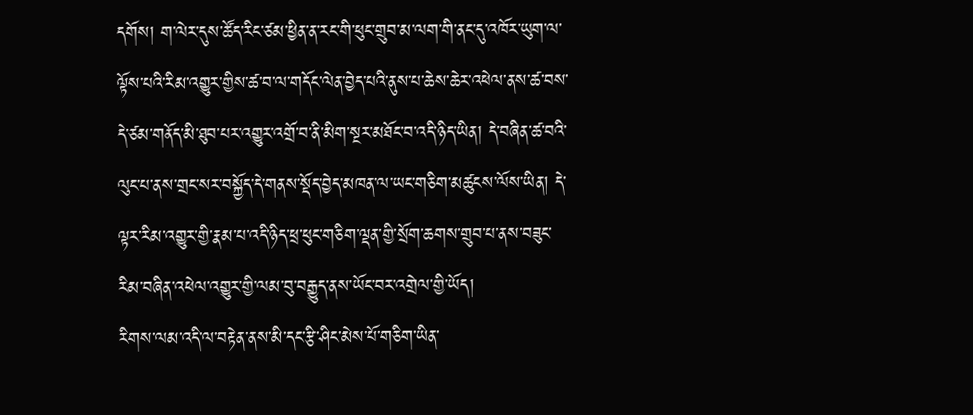དགོས། ག་ལེར་དུས་ཚོད་རིང་ཙམ་ཕྱིན་ན་རང་གི་ཕུང་གྲུབ་མ་ལག་གི་ནང་དུ་འཁོར་ཡུག་ལ་ལྟོས་པའི་རིམ་འགྱུར་གྱིས་ཚ་བ་ལ་གདོང་ལེན་བྱེད་པའི་ནུས་པ་ཆེས་ཆེར་འཕེལ་ནས་ཚ་བས་དེ་ཙམ་གནོད་མི་ཐུབ་པར་འགྱུར་འགྲོ་བ་ནི་མིག་སྔར་མཐོང་བ་འདི་ཉིད་ཡིན། དེ་བཞིན་ཚ་བའི་ལུང་པ་ནས་གྲང་སར་བསྐྱོད་དེ་གནས་སྡོད་བྱེད་མཁན་ལ་ཡང་གཅིག་མཚུངས་ལོས་ཡིན། དེ་ལྟར་རིམ་འགྱུར་གྱི་རྣམ་པ་འདི་ཉིད་ཕྲ་ཕུང་གཅིག་ལྡན་གྱི་སྲོག་ཆགས་གྲུབ་པ་ནས་བཟུང་རིམ་བཞིན་འཕེལ་འགྱུར་གྱི་ལམ་བུ་བརྒྱུད་ནས་ཡོང་བར་འགྲེལ་གྱི་ཡོད།
རིགས་ལམ་འདི་ལ་བརྟེན་ནས་མི་དང་རྩི་ཤིང་མེས་པོ་གཅིག་ཡིན་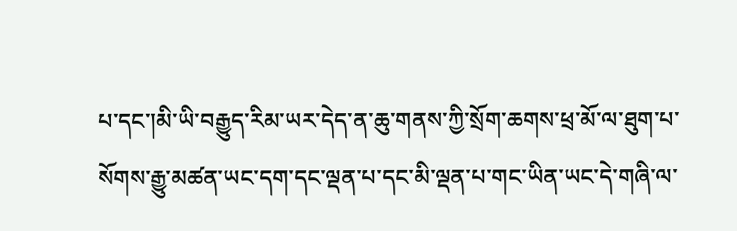པ་དང་།མི་ཡི་བརྒྱུད་རིམ་ཡར་དེད་ན་ཆུ་གནས་ཀྱི་སྲོག་ཆགས་ཕྲ་མོ་ལ་ཐུག་པ་སོགས་རྒྱུ་མཚན་ཡང་དག་དང་ལྡན་པ་དང་མི་ལྡན་པ་གང་ཡིན་ཡང་དེ་གཞི་ལ་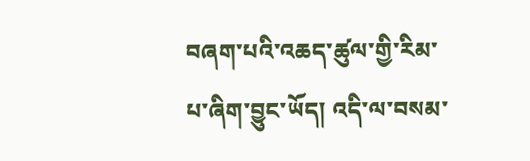བཞག་པའི་འཆད་ཚུལ་གྱི་རིམ་པ་ཞིག་བྱུང་ཡོད། འདི་ལ་བསམ་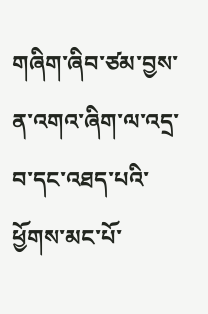གཞིག་ཞིབ་ཙམ་བྱས་ན་འགའ་ཞིག་ལ་འདྲ་བ་དང་འཐད་པའི་ཕྱོགས་མང་པོ་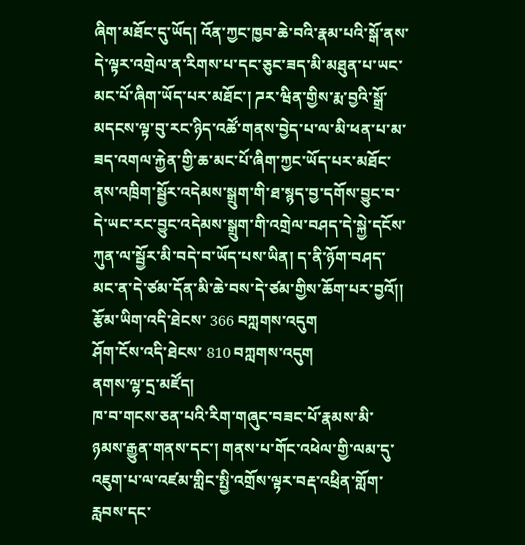ཞིག་མཐོང་དུ་ཡོད། འོན་ཀྱང་ཁྱབ་ཆེ་བའི་རྣམ་པའི་སྒོ་ནས་དེ་ལྟར་འགྲེལ་ན་རིགས་པ་དང་ཅུང་ཟད་མི་མཐུན་པ་ཡང་མང་པོ་ཞིག་ཡོད་པར་མཐོང་། ཌར་ཝིན་གྱིས་རྨ་བྱའི་སྒྲོ་མདངས་ལྟ་བུ་རང་ཉིད་འཚོ་གནས་བྱེད་པ་ལ་མི་ཕན་པ་མ་ཟད་འགལ་རྐྱེན་གྱི་ཆ་མང་པོ་ཞིག་ཀྱང་ཡོད་པར་མཐོང་ནས་འཁྲིག་སྦྱོར་འདེམས་སྒྲུག་གི་ཐ་སྙད་བྱ་དགོས་བྱུང་བ་དེ་ཡང་རང་བྱུང་འདེམས་སྒྲུག་གི་འགྲེལ་བཤད་དེ་སྐྱེ་དངོས་ཀུན་ལ་སྦྱོར་མི་བདེ་བ་ཡོད་པས་ཡིན། ད་ནི་ཉོག་བཤད་མང་ན་དེ་ཙམ་དོན་མི་ཆེ་བས་དེ་ཙམ་གྱིས་ཆོག་པར་བྱའོ།།
རྩོམ་ཡིག་འདི་ཐེངས་ 366 བཀླགས་འདུག
ཤོག་ངོས་འདི་ཐེངས་ 810 བཀླགས་འདུག
ནགས་ལྷ་དྲ་མཛོད།
ཁ་བ་གངས་ཅན་པའི་རིག་གཞུང་བཟང་པོ་རྣམས་མི་ཉམས་རྒྱུན་གནས་དང་། གནས་པ་གོང་འཕེལ་གྱི་ལམ་དུ་འཇུག་པ་ལ་འཛམ་གླིང་སྤྱི་འགྲོས་ལྟར་བརྡ་འཕྲིན་གློག་རླབས་དང་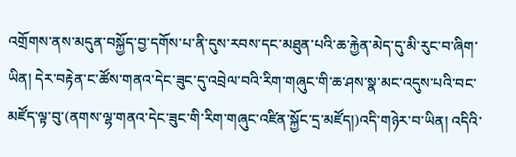འགྲོགས་ནས་མདུན་བསྐྱོད་བྱ་དགོས་པ་ནི་དུས་རབས་དང་མཐུན་པའི་ཆ་རྐྱེན་མེད་དུ་མི་རུང་བ་ཞིག་ཡིན། དེར་བརྟེན་ང་ཚོས་གནའ་དེང་ཟུང་དུ་འབྲེལ་བའི་རིག་གཞུང་གི་ཆ་ཤས་སྣ་མང་འདུས་པའི་བང་མཛོད་ལྟ་བུ་(ནགས་ལྷ་གནའ་དེང་ཟུང་གི་རིག་གཞུང་འཛིན་སྐྱོང་དྲ་མཛོད།)འདི་གཉེར་བ་ཡིན། འདིའི་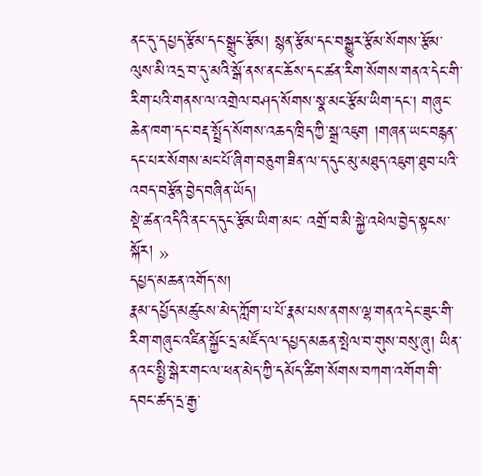ནང་དུ་དཔྱད་རྩོམ་དང་སྒྲུང་རྩོམ། སྙན་རྩོམ་དང་བསྒྱུར་རྩོམ་སོགས་རྩོམ་ལུས་མི་འདྲ་བ་དུ་མའི་སྒོ་ནས་ནང་ཆོས་དང་ཚན་རིག་སོགས་གནའ་དེང་གི་རིག་པའི་གནས་ལ་འགྲེལ་བཤད་སོགས་སྣ་མང་རྩོམ་ཡིག་དང་། གཞུང་ཆེན་ཁག་དང་བརྡ་སྤྲོད་སོགས་འཆད་ཁྲིད་ཀྱི་སྒྲ་འཇུག །གཞན་ཡང་བརྙན་དང་པར་སོགས་མང་པོ་ཞིག་བཅུག་ཟིན་ལ་ད་དུང་མུ་མཐུད་འཇུག་ཐུབ་པའི་འབད་བརྩོན་བྱེད་བཞིན་ཡོད།
སྡེ་ཚན་འདིའི་ནང་ད་དུང་རྩོམ་ཡིག་མང་ འགྲོ་བ་མི་སྐྱེ་འཕེལ་བྱེད་སྟངས་སྐོར། »
དཔྱད་མཆན་འགོད་ས།
རྣམ་དཔྱོད་མཚུངས་མེད་ཀློག་པ་པོ་རྣམ་པས་ནགས་ལྷ་གནའ་དེང་ཟུང་གི་རིག་གཞུང་འཛིན་སྐྱོང་དྲ་མཛོད་ལ་དཔྱད་མཆན་སྤེལ་བ་གུས་བསུ་ཞུ། ཡིན་ནའང་སྤྱི་སྒེར་གང་ལ་ཕན་མེད་ཀྱི་དམོད་ཚིག་སོགས་བཀག་འགོག་གི་དབང་ཚད་དྲ་རྒྱ་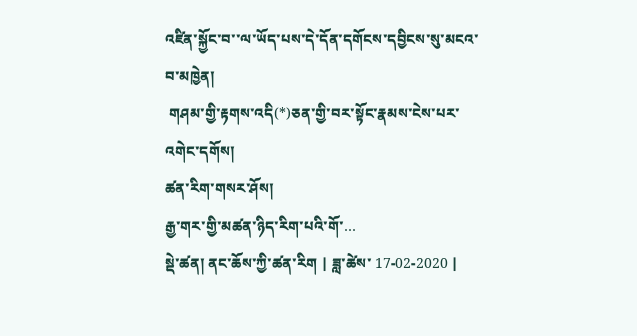འཛིན་སྐྱོང་བ་་ལ་ཡོད་པས་དེ་དོན་དགོངས་དབྱིངས་སུ་མངའ་བ་མཁྱེན།
 གཤམ་གྱི་རྟགས་འདི(*)ཅན་གྱི་བར་སྟོང་རྣམས་ངེས་པར་འགེང་དགོས།
ཚན་རིག་གསར་ཤོས།
རྒྱ་གར་གྱི་མཚན་ཉིད་རིག་པའི་གོ་…
སྡེ་ཚན། ནང་ཆོས་ཀྱི་ཚན་རིག | ཟླ་ཚེས་ 17-02-2020 |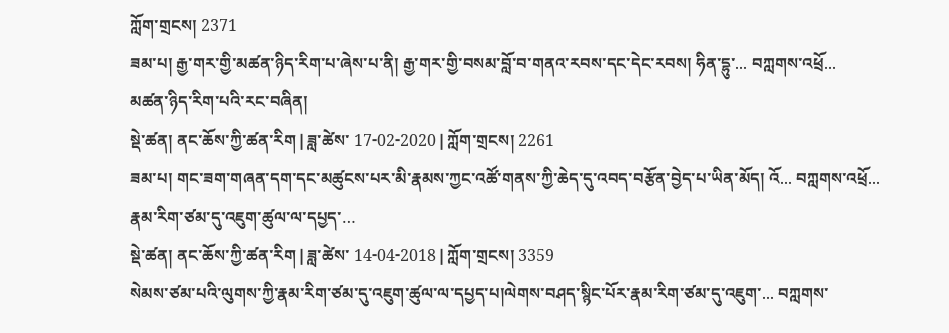ཀློག་གྲངས། 2371
ཟམ་པ། རྒྱ་གར་གྱི་མཚན་ཉིད་རིག་པ་ཞེས་པ་ནི། རྒྱ་གར་གྱི་བསམ་བློ་བ་གནའ་རབས་དང་དེང་རབས། ཧིན་དྷུ་... བཀླགས་འཕྲོ...
མཚན་ཉིད་རིག་པའི་རང་བཞིན།
སྡེ་ཚན། ནང་ཆོས་ཀྱི་ཚན་རིག | ཟླ་ཚེས་ 17-02-2020 | ཀློག་གྲངས། 2261
ཟམ་པ། གང་ཟག་གཞན་དག་དང་མཚུངས་པར་མི་རྣམས་ཀྱང་འཚོ་གནས་ཀྱི་ཆེད་དུ་འབད་བརྩོན་བྱེད་པ་ཡིན་མོད། འོ... བཀླགས་འཕྲོ...
རྣམ་རིག་ཙམ་དུ་འཇུག་ཚུལ་ལ་དཔྱད་…
སྡེ་ཚན། ནང་ཆོས་ཀྱི་ཚན་རིག | ཟླ་ཚེས་ 14-04-2018 | ཀློག་གྲངས། 3359
སེམས་ཙམ་པའི་ལུགས་ཀྱི་རྣམ་རིག་ཙམ་དུ་འཇུག་ཚུལ་ལ་དཔྱད་པ།ལེགས་བཤད་སྙིང་པོར་རྣམ་རིག་ཙམ་དུ་འཇུག་... བཀླགས་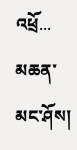འཕྲོ...
མཆན་མང་ཤོས།